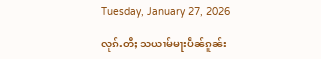Tuesday, January 27, 2026

လုၵ်ႉတီႈ သယၢမ်မႃးပဵၼ်ၵူၼ်း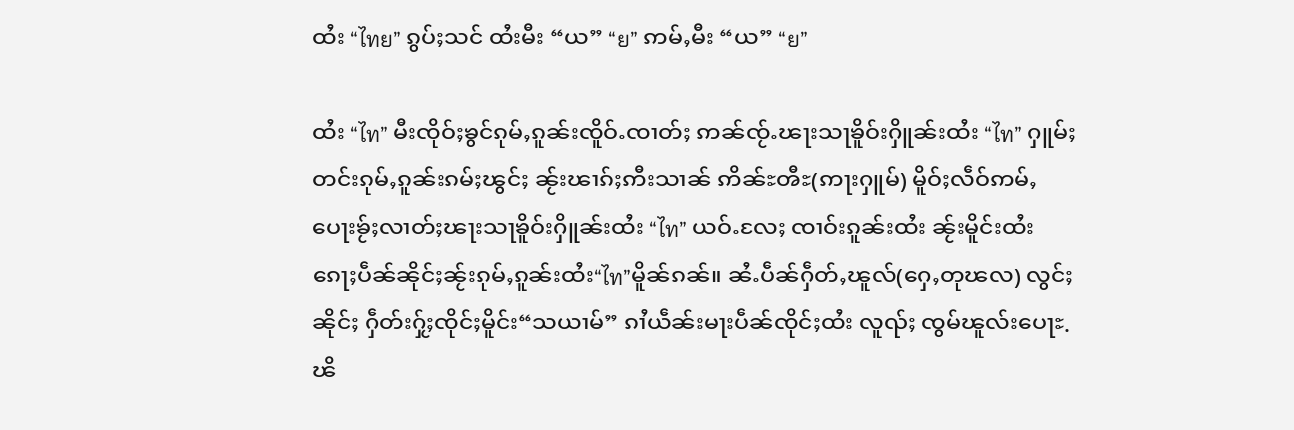ထႆး “ไทย” ၵွပ်ႈသင် ထႆးမီး “ယ” “ย” ဢမ်ႇမီး “ယ” “ย”

ထႆး “ไท” မီးၸိုဝ်ႈၶွင်ၵုမ်ႇၵူၼ်းၸိူဝ်ႉၸၢတ်ႈ ဢၼ်ၸႂ်ႉၽႃးသႃၶိူဝ်းႁိူၼ်းထႆး “ไท” ႁူမ်ႈတင်းၵုမ်ႇၵူၼ်းၵမ်ႈၽွင်ႈ ၼႂ်းၽၢၵ်ႈဢီးသၢၼ် ဢိၼ်ႊၻီႊ(ဢႃးႁူမ်) မိူဝ်ႈလဵဝ်ဢမ်ႇပေႃးၶႂ်ႈလၢတ်ႈၽႃးသႃၶိူဝ်းႁိူၼ်းထႆး “ไท” ယဝ်ႉလႄႈ ၸၢဝ်းၵူၼ်းထႆး ၼႂ်းမိူင်းထႆးၵေႃႈပဵၼ်ၼိုင်ႈၼႂ်းၵုမ်ႇၵူၼ်းထႆး“ไท”မိူၼ်ၵၼ်။ ၼႆႉပဵၼ်ႁဵတ်ႇၽူလ်(ႁေႇတုၽလ) လွင်ႈၼိုင်ႈ ႁဵတ်းႁႂ်ႈၸိုင်ႈမိူင်း“သယၢမ်” ၵၢႆယဵၼ်းမႃးပဵၼ်ၸိုင်ႈထႆး လူၺ်ႈ ၸွမ်ၽူလ်းပေႃႊ. ၽိ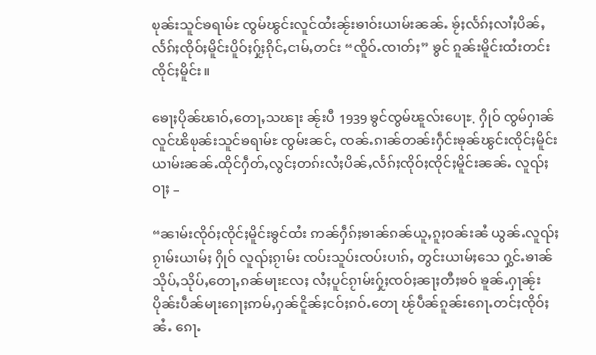ၿုၼ်းသူင်ၶရၢမ်ႊ ၸွမ်ၽွင်းလူင်ထႆးၼႂ်းၶၢဝ်းယၢမ်းၼၼ်ႉ ၶႂ်ႈလႅၵ်ႈလၢႆႈပိၼ်ႇလႅၵ်ႈၸိုဝ်ႈမိူင်းပိူဝ်ႈႁႂ်ႈၵိုင်ႇငၢမ်ႇတင်း “ၸိူဝ်ႉၸၢတ်ႈ” ၶွင် ၵူၼ်းမိူင်းထႆးတင်းၸိုင်ႈမိူင်း။

ၶေႃႈပိုၼ်ၽၢဝ်ႇတေႃႇသၽႃး ၼႂ်းပီ 1939 ၶွင်ၸွမ်ၽူလ်းပေႃႊ. ႁိုဝ် ၸွမ်ႁၢၼ် လူင်ၽိၿုၼ်းသူင်ၶရၢမ်ႊ ၸွမ်းၼင်ႇ ၸၼ်ႉၵၢၼ်တၼ်းႁဵင်းၶုၼ်ၽွင်းၸိုင်ႈမိူင်းယၢမ်းၼၼ်ႉထိုင်ႁဵတ်ႇလွင်ႈတၵ်းလႆႈပိၼ်ႇလႅၵ်ႈၸိုဝ်ႈၸိုင်ႈမိူင်းၼၼ်ႉ လူၺ်ႈဝႃႈ –

“ၼၢမ်းၸိုဝ်ႈၸိုင်ႈမိူင်းၶွင်ထႆး ဢၼ်ႁဵၵ်ႈၶၢၼ်ၵၼ်ယူႇၵူႈဝၼ်းၼႆ ယွၼ်ႉလူၺ်ႈၵႂၢမ်းယၢမ်ႈ ႁိုဝ် လူၺ်ႈၵႂၢမ်း ၸပ်းသူပ်းၸပ်းပၢၵ်ႇ တွင်းယၢမ်ႈသေ ႁွင်ႉၶၢၼ်သိုပ်ႇသိုပ်ႇတေႃႇၵၼ်မႃးလႄႈ လႆႈပူင်ၵႂၢမ်းႁႂ်ႈၸဝ်ႈၼႃႈတီႈၶဝ် ၶူၼ်ႉႁႃၼႂ်းပိုၼ်းပဵၼ်မႃးၵေႃႈဢမ်ႇႁၼ်ငိူၼ်ႈငဝ်ႈၵဝ်ႉတေႃ ၽႂ်ပဵၼ်ၵူၼ်းၵေႃႉတင်ႈၸိုဝ်ႈၼႆႉ ၵေႃႉ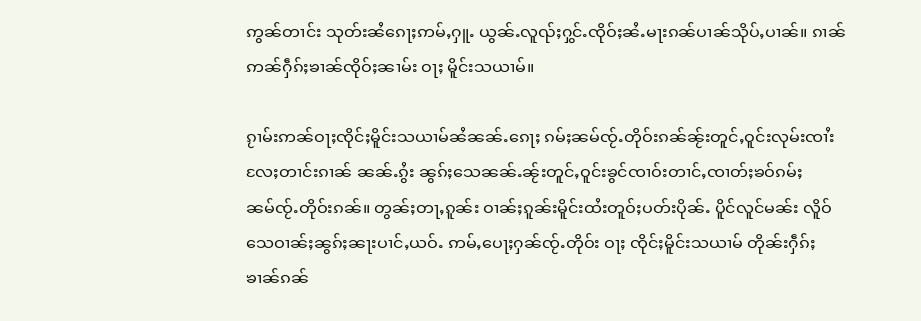ဢွၼ်တၢင်း သုတ်းၼႆၵေႃႈဢမ်ႇႁူႉ ယွၼ်ႉလူၺ်ႈႁွင်ႉၸိုဝ်ႈၼႆႉမႃးၵၼ်ပၢၼ်သိုပ်ႇပၢၼ်။ ၵၢၼ်ဢၼ်ႁဵၵ်ႈၶၢၼ်ၸိုဝ်ႈၼၢမ်း ဝႃႈ မိူင်းသယၢမ်။

ၵႂၢမ်းဢၼ်ဝႃႈၸိုင်ႈမိူင်းသယၢမ်ၼႆၼၼ်ႉၵေႃႈ ၵမ်ႈၼမ်ၸႂ်ႉတိုဝ်းၵၼ်ၼႂ်းတူင်ႇဝူင်းလုမ်းၸၢႆးလႄႈတၢင်းၵၢၼ် ၼၼ်ႉၵွႆး ၼွၵ်ႈသေၼၼ်ႉၼႂ်းတူင်ႇဝူင်းၶွင်ၸၢဝ်းတၢင်ႇၸၢတ်ႈၶဝ်ၵမ်ႈၼမ်ၸႂ်ႉတိုဝ်းၵၼ်။ တွၼ်ႈတႃႇၵူၼ်း ဝၢၼ်ႈၵူၼ်းမိူင်းထႆးတူဝ်ႈပတ်းပိုၼ်ႉ ပိူင်လူင်မၼ်း လိူဝ်သေဝၢၼ်ႈၼွၵ်ႈၼႃးပၢင်ႇယဝ်ႉ ဢမ်ႇပေႃႈႁၼ်ၸႂ်ႉတိုဝ်း ဝႃႈ ၸိုင်ႈမိူင်းသယၢမ် တိုၼ်းႁဵၵ်ႈၶၢၼ်ၵၼ်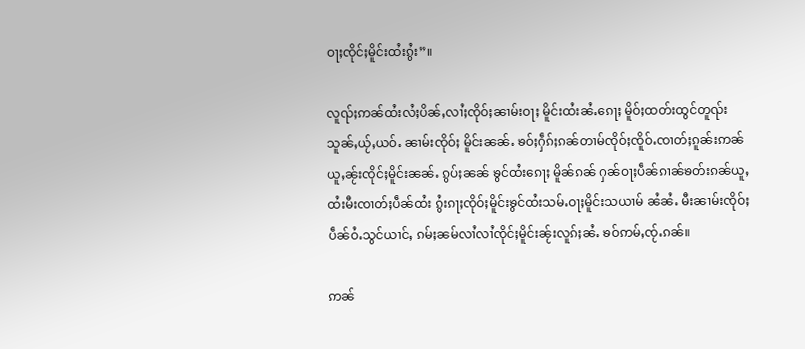ဝႃႈၸိုင်ႈမိူင်းထႆးၵွႆး”။

လူၺ်ႈဢၼ်ထႆးလႆႈပိၼ်ႇလၢႆႈၸိုဝ်ႈၼၢမ်းဝႃႈ မိူင်းထႆးၼႆႉၵေႃႈ မိူဝ်ႈထတ်းထွင်တူၺ်းသူၼ်ႇယႂ်ႇယဝ်ႉ ၼၢမ်းၸိုဝ်ႈ မိူင်းၼၼ်ႉ ၶဝ်ႈႁဵၵ်ႈၵၼ်တၢမ်ၸိုဝ်ႈၸိူဝ်ႉၸၢတ်ႈၵူၼ်းဢၼ်ယူႇၼႂ်းၸိုင်ႈမိူင်းၼၼ်ႉ ၵွပ်ႈၼၼ် ၶွင်ထႆးၵေႃႈ မိူၼ်ၵၼ် ႁၼ်ဝႃႈပဵၼ်ၵၢၼ်ၶတ်းၵၼ်ယူႇ ထႆးမီးၸၢတ်ႈပဵၼ်ထႆး ၵွႆးၵႃႈၸိုဝ်ႈမိူင်းၶွင်ထႆးသမ်ႉဝႃႈမိူင်းသယၢမ် ၼႆၼႆႉ မီးၼၢမ်းၸိုဝ်ႈပဵၼ်ဝႆႉသွင်ယၢင်ႇ ၵမ်ႈၼမ်လၢႆလၢႆၸိုင်ႈမိူင်းၼႂ်းလူၵ်ႈၼႆႉ ၶဝ်ဢမ်ႇၸႂ်ႉၵၼ်။

ဢၼ်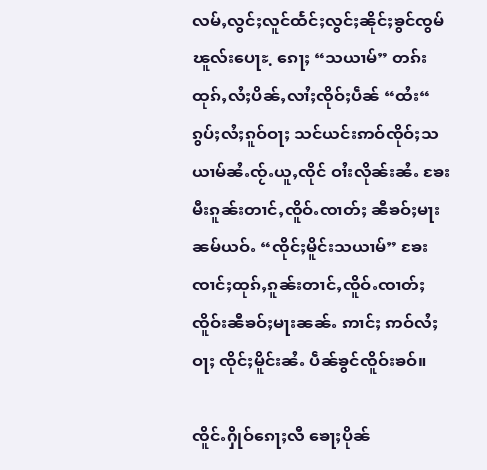လမ်ႇလွင်ႈလူင်ထႅင်ႈလွင်ႈၼိုင်ႈၶွင်ၸွမ်ၽူလ်းပေႃႊ. ၵေႃႈ “သယၢမ်” တၵ်းထုၵ်ႇလႆႈပိၼ်ႇလၢႆႈၸိုဝ်ႈပဵၼ် “ထႆး“ ၵွပ်ႈလႆႈၵူဝ်ဝႃႈ သင်ယင်းဢဝ်ၸိုဝ်ႈသယၢမ်ၼႆႉၸႂ်ႉယူႇၸိုင် ဝၢႆးလိုၼ်းၼႆႉ ၶႄးမီးၵူၼ်းတၢင်ႇၸိူဝ်ႉၸၢတ်ႈ ၼီၶဝ်ႈမႃးၼမ်ယဝ်ႉ “ၸိုင်ႈမိူင်းသယၢမ်” ၶႄးၸၢင်ႈထုၵ်ႇၵူၼ်းတၢင်ႇၸိူဝ်ႉၸၢတ်ႈၸိူဝ်းၼီၶဝ်ႈမႃးၼၼ်ႉ ဢၢင်ႈ ဢဝ်လႆႈဝႃႈ ၸိုင်ႈမိူင်းၼႆႉ ပဵၼ်ၶွင်ၸိူဝ်းၶဝ်။

ၸိူင်ႉႁိုဝ်ၵေႃႈလီ ၶေႃႈပိုၼ်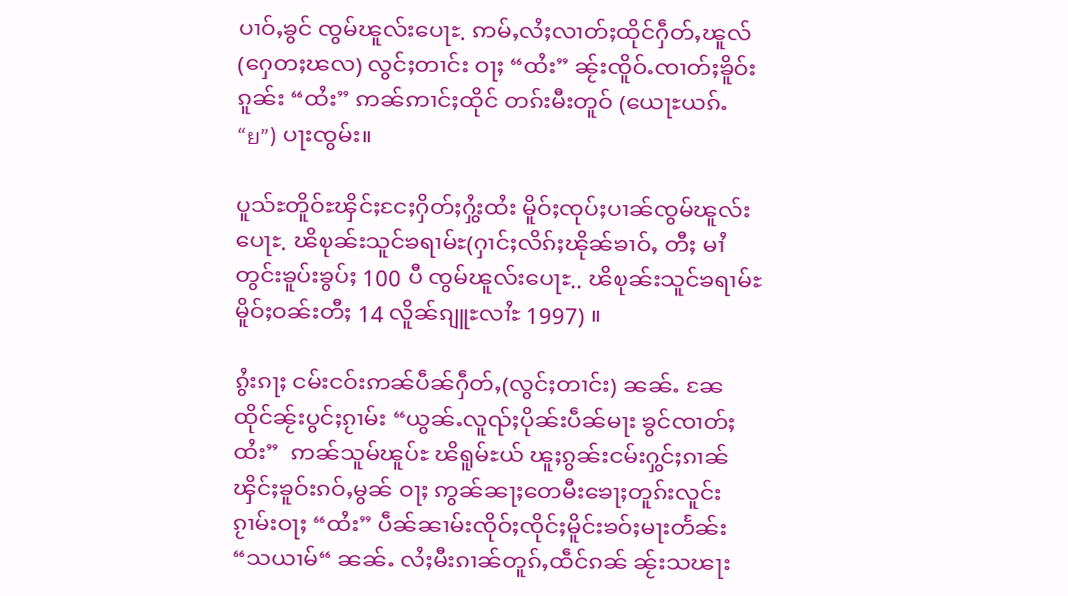ပၢဝ်ႇၶွင် ၸွမ်ၽူလ်းပေႃႊ. ဢမ်ႇလႆႈလၢတ်ႈထိုင်ႁဵတ်ႇၽူလ်(ႁေတႈၽလ) လွင်ႈတၢင်း ဝႃႈ “ထႆး” ၼႂ်းၸိူဝ်ႉၸၢတ်ႈၶိူဝ်းၵူၼ်း “ထႆး” ဢၼ်ဢၢင်ႈထိုင် တၵ်းမီးတူဝ် (ယေႃႊယၵ်ႉ “ย”) ပႃးၸွမ်း။

ပူသ်ႊတိူဝ်ႊၾိင်ႈငႄႈႁိတ်ႈႁွႆးထႆး မိူဝ်ႈၸုပ်ႈပၢၼ်ၸွမ်ၽူလ်းပေႃႊ. ၽိၿုၼ်းသူင်ၶရၢမ်ႊ(ႁၢင်ႈလိၵ်ႈၽိုၼ်ၶၢဝ်ႇ တီႈ မၢႆတွင်းၶူပ်းၶွပ်ႈ 100 ပီ ၸွမ်ၽူလ်းပေႃႊ.. ၽိၿုၼ်းသူင်ၶရၢမ်ႊ မိူဝ်ႈဝၼ်းတီႈ 14 လိူၼ်ၵျူႊလၢႆႊ 1997) ။

ၵွႆးၵႃႈ ငမ်းငဝ်းဢၼ်ပဵၼ်ႁဵတ်ႇ(လွင်ႈတၢင်း) ၼၼ်ႉ ၼႄထိုင်ၼႂ်းပွင်ႈၵႂၢမ်း “ယွၼ်ႉလူၺ်ႈပိုၼ်းပဵၼ်မႃး ၶွင်ၸၢတ်ႈ ထႆး”  ဢၼ်သူမ်ၽူပ်ႊ ၽိရူမ်ႊယ် ၽူႈၵွၼ်းငမ်းႁွင်ႈၵၢၼ်ၾိင်ႈၶူဝ်းၵဝ်ႇမွၼ် ဝႃႈ ဢွၼ်ၼႃႈတေမီးၶေႃႈတူၵ်းလူင်း ၵႂၢမ်းဝႃႈ “ထႆး” ပဵၼ်ၼၢမ်းၸိုဝ်ႈၸိုင်ႈမိူင်းၶဝ်ႈမႃးတႅၼ်း “သယၢမ်“ ၼၼ်ႉ လႆႈမီးၵၢၼ်တူၵ်ႇထဵင်ၵၼ် ၼႂ်းသၽႃး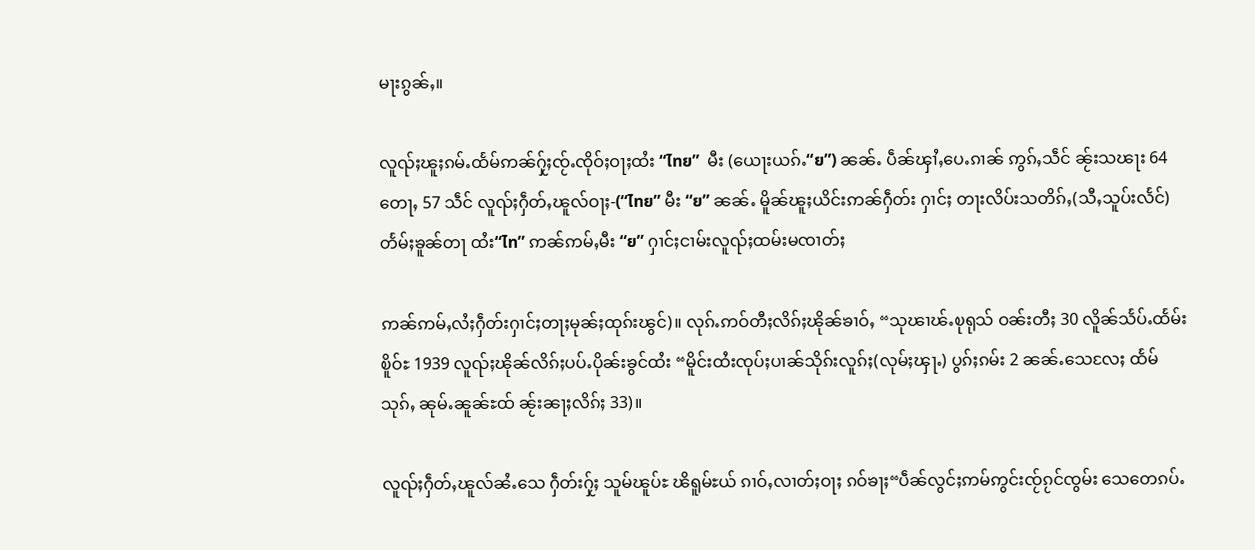မႃးၵွၼ်ႇ။

လူၺ်ႈၽူႈၵမ်ႉထႅမ်ဢၼ်ႁႂ်ႈၸႂ်ႉၸိုဝ်ႈဝႃႈထႆး “ไทย”  မီး (ယေႃးယၵ်ႉ“ย”) ၼၼ်ႉ ပဵၼ်ၾၢႆႇပေႉၵၢၼ် ဢွၵ်ႇသဵင် ၼႂ်းသၽႃး 64 တေႃႇ 57 သဵင် လူၺ်ႈႁဵတ်ႇၽူလ်ဝႃႈ-(“ไทย” မီး “ย” ၼၼ်ႉ မိူၼ်ၽူႈယိင်းဢၼ်ႁဵတ်း ႁၢင်ႈ တႃးလိပ်းသတိၵ်ႇ(သီႇသူပ်းလႅင်) တႅမ်ႈၶူၼ်တႃ ထႆး“ไท” ဢၼ်ဢမ်ႇမီး “ย” ႁၢင်ႈငၢမ်းလူၺ်ႈထမ်းမၸၢတ်ႈ

ဢၼ်ဢမ်ႇလႆႈႁဵတ်းႁၢင်ႈတႃႈမုၼ်ႈထုၵ်းၽွင်)။ လုၵ်ႉဢဝ်တီႈလိၵ်ႈၽိုၼ်ၶၢဝ်ႇ “သုၽၢၽ်ႉၿုရုသ် ဝၼ်းတီႈ 30 လိူၼ်သႅပ်ႉထႅမ်းၿိူဝ်ႊ 1939 လူၺ်ႈၽိုၼ်လိၵ်ႈပပ်ႉပိုၼ်းၶွင်ထႆး “မိူင်းထႆးၸုပ်ႈပၢၼ်သိုၵ်းလူၵ်ႈ(လုမ်ႈၾႃႉ) ပွၵ်ႈၵမ်း 2 ၼၼ်ႉသေလႄႈ ထႅမ်သုၵ်ႇ ၼုမ်ႉၼူၼ်ႊထ် ၼႂ်းၼႃႈလိၵ်ႈ 33)။

လူၺ်ႈႁဵတ်ႇၽူလ်ၼႆႉသေ ႁဵတ်းႁႂ်ႈ သူမ်ၽူပ်ႊ ၽိရူမ်ႊယ် ၵၢဝ်ႇလၢတ်ႈဝႃႈ ၵဝ်ၶႃႈ“ပဵၼ်လွင်ႈဢမ်ဢွင်းၸႂ်ၵႂင်ၸွမ်း သေတေၵပ်ႉ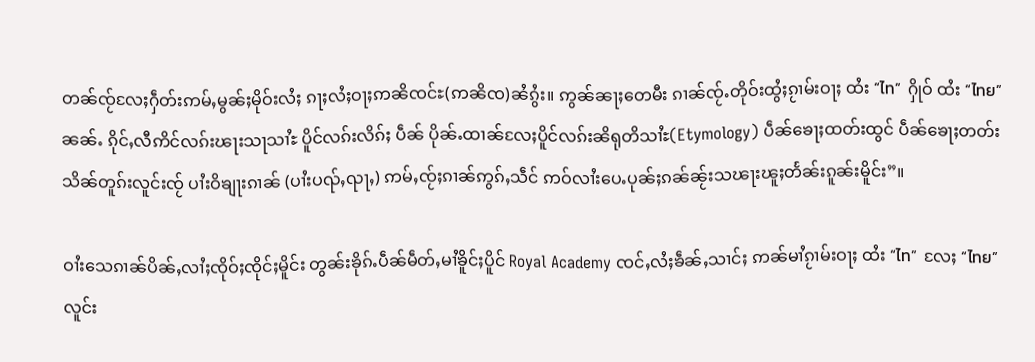တၼ်ၸႂ်လႄႈႁဵတ်းဢမ်ႇမွၼ်ႈမိုဝ်းလႆႈ ၵႃႈလႆႈဝႃႈဢၼိၸင်ႊ(ဢၼိၸ)ၼႆၵွႆး။ ဢွၼ်ၼႃႈတေမီး ၵၢၼ်ၸႂ်ႉတိုဝ်းထွႆႈၵႂၢမ်းဝႃႈ ထႆး “ไท”  ႁိုဝ် ထႆး “ไทย” ၼၼ်ႉ ၵိုင်ႇလီဢိင်လၵ်းၽႃးသႃသၢႆႊ ပိူင်လၵ်းလိၵ်ႈ ပဵၼ် ပိုၼ်ႉထၢၼ်လႄႈပိူင်လၵ်းၼိရုတိသၢႆႊ(Etymology) ပဵၼ်ၶေႃႈထတ်းထွင် ပဵၼ်ၶေႃႈတတ်းသိၼ်တူၵ်းလူင်းၸႂ် ပၢႆးဝိၶျႃးၵၢၼ် (ပၢႆးပၺ်ႇၺႃႇ) ဢမ်ႇၸႂ်ႈၵၢၼ်ဢွၵ်ႇသဵင် ဢဝ်လၢႆးပေႉပုၼ်ႈၵၼ်ၼႂ်းသၽႃးၽူႈတႅၼ်းၵူၼ်းမိူင်း”။

ဝၢႆးသေၵၢၼ်ပိၼ်ႇလၢႆႈၸိုဝ်ႈၸိုင်ႈမိူင်း တွၼ်းၶိုၵ်ႉပဵၼ်မဵတ်ႇမၢႆၶိူင်ႈပိူင် Royal Academy ၸင်ႇလႆႈၶဵၼ်ႇသၢင်ႈ ဢၼ်မၢႆၵႂၢမ်းဝႃႈ ထႆး “ไท”  လႄႈ “ไทย” လူင်း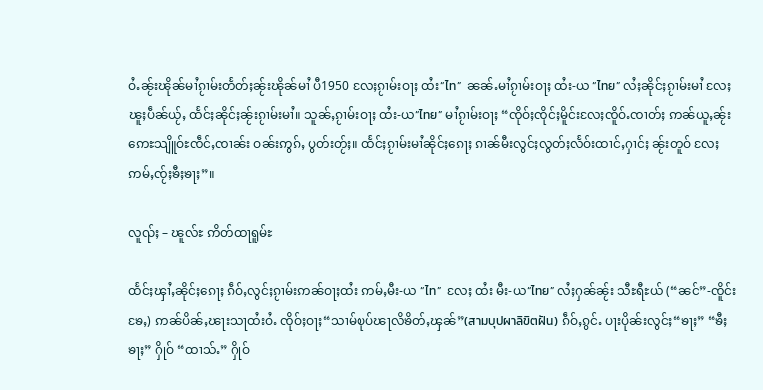ဝႆႉၼႂ်းၽိုၼ်မၢႆၵႂၢမ်းတႅတ်ႈၼႂ်းၽိုၼ်မၢႆ ပီ1950 လႄႈၵႂၢမ်းဝႃႈ ထႆး“ไท”  ၼၼ်ႉမၢႆၵႂၢမ်းဝႃႈ ထႆး-ယ “ไทย” လႆႈၼိုင်ႈၵႂၢမ်းမၢႆ လႄႈ ၽူႈပဵၼ်ယႂ်ႇ ထႅင်ႈၼိုင်ႈၼႂ်းၵႂၢမ်းမၢႆ။ သူၼ်ႇၵႂၢမ်းဝႃႈ ထႆး-ယ“ไทย” မၢႆၵႂၢမ်းဝႃႈ “ၸိုဝ်ႈၸိုင်ႈမိူင်းလႄႈၸိူဝ်ႉၸၢတ်ႈ ဢၼ်ယူႇၼႂ်းဢေႊသျိူဝ်ႊၸဵင်ႇၸၢၼ်း ဝၼ်းဢွၵ်ႇ ပွတ်းတႂ်ႈ။ ထႅင်ႈၵႂၢမ်းမၢႆၼိုင်ႈၵေႃႈ ၵၢၼ်မီးလွင်ႈလွတ်ႈလႅဝ်းထၢင်ႇႁၢင်ႈ ၼႂ်းတူဝ် လႄႈ ဢမ်ႇၸႂ်ႈၶီႈၶႃႈ”။

လူၺ်ႈ – ၽူလ်ႊ ဢိတ်ထႃရူမ်ႊ

ထႅင်ႈၾၢႆႇၼိုင်ႈၵေႃႈ ၵဵဝ်ႇလွင်ႈၵႂၢမ်းဢၼ်ဝႃႈထႆး ဢမ်ႇမီး-ယ “ไท”  လႄႈ ထႆး မီး-ယ“ไทย” လႆႈႁၼ်ၼႂ်း သီႊရီႊယ် (“ၼင်”-ၸိူင်းၶႄႇ) ဢၼ်ပိၼ်ႇၽႃးသႃထႆးဝႆႉ ၸိုဝ်ႈဝႃႈ“သၢမ်ၿုပ်ၽႃလိၶိတ်ႇၾၼ်”(สามบุปผาลิขิตฝัน) ၵဵဝ်ႇၵွင်ႉ ပႃးပိုၼ်းလွင်ႈ“ၶႃႈ” “ၶီႈၶႃႈ” ႁိုဝ် “ထၢသ်ႉ” ႁိုဝ်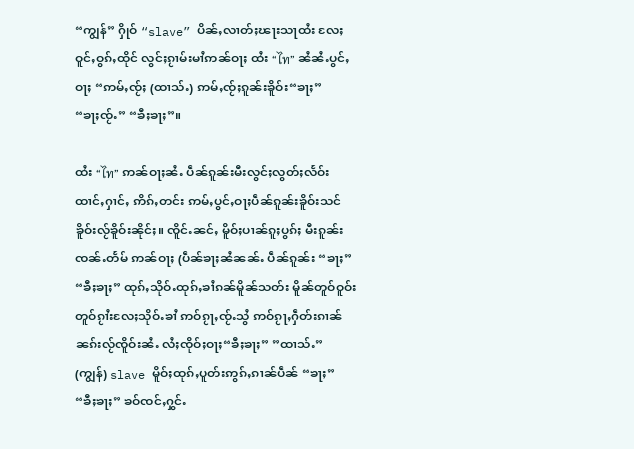“ကျွန်” ႁိုဝ် “slave” ပိၼ်ႇလၢတ်ႈၽႃးသႃထႆး လႄႈဝူင်ႇဝွၵ်ႇထိုင် လွင်ႈၵႂၢမ်းမၢႆဢၼ်ဝႃႈ ထႆး “ไท” ၼႆၼႆႉပွင်ႇဝႃႈ “ဢမ်ႇၸႂ်ႈ (ထၢသ်ႉ) ဢမ်ႇၸႂ်ႈၵူၼ်းၶိူဝ်း“ၶႃႈ” “ၶႃႈၸႂ်ႉ” “ၶီႈၶႃႈ”။

ထႆး “ไท” ဢၼ်ဝႃႈၼႆႉ ပဵၼ်ၵူၼ်းမီးလွင်ႈလွတ်ႈလႅဝ်းထၢင်ႇႁၢင်ႇ ဢိၵ်ႇတင်း ဢမ်ႇပွင်ႇဝႃႈပဵၼ်ၵူၼ်းၶိူဝ်းသင် ၶိူဝ်းလႂ်ၶိူဝ်းၼိုင်ႈ။ ၸိူင်ႉၼင်ႇ မိူဝ်ႈပၢၼ်ၵူႈပွၵ်ႈ မီးၵူၼ်းၸၼ်ႉတႅမ် ဢၼ်ဝႃႈ (ပဵၼ်ၶႃႈၼႆၼၼ်ႉ ပဵၼ်ၵူၼ်း “ၶႃႈ” “ၶီႈၶႃႈ” ထုၵ်ႇသိုဝ်ႉထုၵ်ႇၶၢႆၵၼ်မိူၼ်သတ်း မိူၼ်တူဝ်ဝူဝ်းတူဝ်ၵႂၢႆးလႄႈသိုဝ်ႉၶၢႆ ဢဝ်ၵႂႃႇၸႂ်ႉသွႆ ဢဝ်ၵႂႃႇႁဵတ်းၵၢၼ် ၼၵ်းလႂ်ၸိူဝ်းၼႆႉ လႆႈၸိုဝ်ႈဝႃႈ“ၶီႈၶႃႈ” ”ထၢသ်ႉ” (ကျွန်) slave မိူဝ်ႈထုၵ်ႇပူတ်းဢွၵ်ႇၵၢၼ်ပဵၼ် “ၶႃႈ” “ၶီႈၶႃႈ” ၶဝ်ၸင်ႇႁွင်ႉ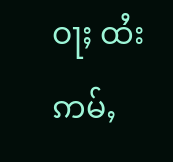ဝႃႈ ထႆးဢမ်ႇ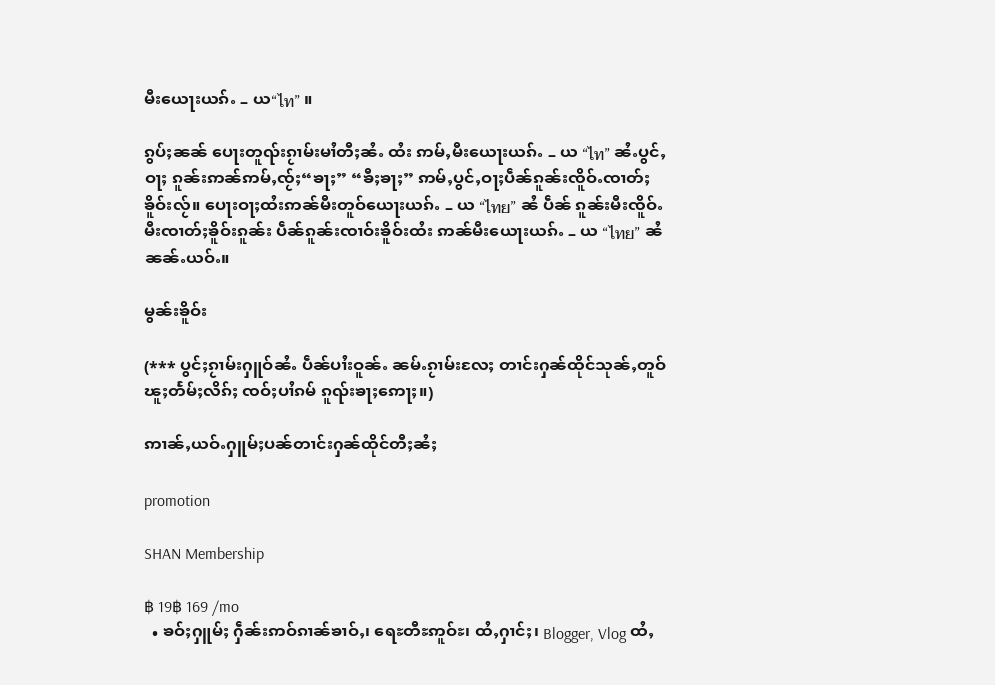မီးယေႃးယၵ်ႉ – ယ“ไท” ။

ၵွပ်ႈၼၼ် ပေႃးတူၺ်းၵႂၢမ်းမၢႆတီႈၼႆႉ ထႆး ဢမ်ႇမီးယေႃးယၵ်ႉ – ယ “ไท” ၼႆႉပွင်ႇဝႃႈ ၵူၼ်းဢၼ်ဢမ်ႇၸႂ်ႈ“ၶႃႈ” “ၶီႈၶႃႈ” ဢမ်ႇပွင်ႇဝႃႈပဵၼ်ၵူၼ်းၸိူဝ်ႉၸၢတ်ႈၶိူဝ်းလႂ်။ ပေႃးဝႃႈထႆးဢၼ်မီးတူဝ်ယေႃးယၵ်ႉ – ယ “ไทย” ၼႆ ပဵၼ် ၵူၼ်းမီးၸိူဝ်ႉမီးၸၢတ်ႈၶိူဝ်းၵူၼ်း ပဵၼ်ၵူၼ်းၸၢဝ်းၶိူဝ်းထႆး ဢၼ်မီးယေႃးယၵ်ႉ – ယ “ไทย” ၼႆၼၼ်ႉယဝ်ႉ။

မွၼ်းၶိူဝ်း

(*** ပွင်ႈၵႂၢမ်းႁူဝ်ၼႆႉ ပဵၼ်ပၢႆးဝူၼ်ႉ ၼမ်ႉၵႂၢမ်းလႄႈ တၢင်းႁၼ်ထိုင်သုၼ်ႇတူဝ် ၽူႈတႅမ်ႈလိၵ်ႈ ၸဝ်ႈပၢႆၵမ် ၵူၺ်းၶႃႈဢေႃႈ။)

ဢၢၼ်ႇယဝ်ႉႁူမ်ႈပၼ်တၢင်းႁၼ်ထိုင်တီႈၼႆႈ

promotion

SHAN Membership

฿ 19฿ 169 /mo
  • ၶဝ်ႈႁူမ်ႈ ႁဵၼ်းဢဝ်ၵၢၼ်ၶၢဝ်ႇ၊ ရေႊတီႊဢူဝ်ႊ၊ ထႆႇႁၢင်ႈ၊ Blogger, Vlog ထႆႇ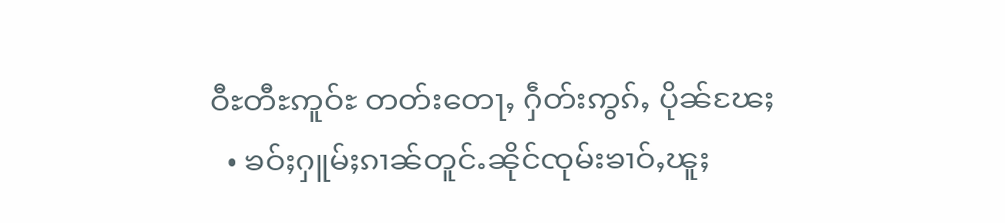ဝီႊတီႊဢူဝ်ႊ တတ်းတေႃႇ ႁဵတ်းဢွၵ်ႇ ပိုၼ်ၽႄႈ
  • ၶဝ်ႈႁူမ်ႈၵၢၼ်တူင်ႉၼိုင်ၸုမ်းၶၢဝ်ႇၽူႈ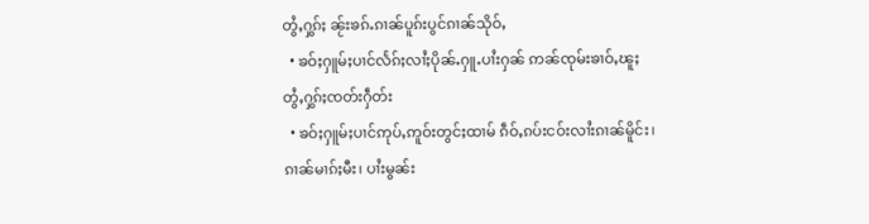တွႆႇႁွၵ်ႈ ၼႂ်းၶၵ်ႉၵၢၼ်ပူၵ်းပွင်ၵၢၼ်သိုဝ်ႇ
  • ၶဝ်ႈႁူမ်ႈပၢင်လႅၵ်ႈလၢႆႈပိုၼ်ႉႁူႉပၢႆးႁၼ် ဢၼ်ၸုမ်းၶၢဝ်ႇၽူႈတွႆႇႁွၵ်ႈၸတ်းႁဵတ်း
  • ၶဝ်ႈႁူမ်ႈပၢင်ဢုပ်ႇဢူဝ်းတွင်ႈထၢမ် ၵဵဝ်ႇၵပ်းငဝ်းလၢႆးၵၢၼ်မိူင်း၊ ၵၢၼ်မၢၵ်ႈမီး၊ ပၢႆးမွၼ်း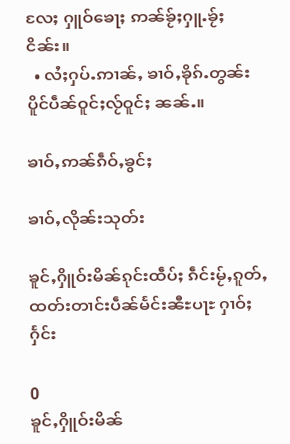လႄႈ ႁူဝ်ၶေႃႈ ဢၼ်ၶႂ်ႈႁူႉၶႂ်ႈငိၼ်း။
  • လႆႈႁပ်ႉဢၢၼ်ႇ ၶၢဝ်ႇၶိုၵ်ႉတွၼ်း ပိူင်ပဵၼ်ဝူင်ႈလႂ်ဝူင်ႈ ၼၼ်ႉ။

ၶၢဝ်ႇဢၼ်ၵဵဝ်ႇၶွင်ႈ

ၶၢဝ်ႇလိုၼ်းသုတ်း

ၶူင်ႇႁိူဝ်းမိၼ်ၵုင်းထဵပ်ႈ ၵဵင်းမႂ်ႇၵူတ်ႇထတ်းတၢင်းပဵၼ်မႅင်းၼီႊပႃႊ ႁၢဝ်ႈႁႅင်း

0
ၶူင်ႇႁိူဝ်းမိၼ်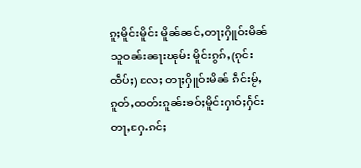ၵူႈမိူင်းမိူင်း မိူၼ်ၼင်ႇတႃႈႁိူဝ်းမိၼ်သူဝၼ်းၼႃးၽုမ်း မိူင်းၵွၵ်ႇ(ၵုင်းထဵပ်ႈ) လႄႈ တႃႈႁိူဝ်းမိၼ် ၵဵင်းမႂ်ႇ ၵူတ်ႇထတ်းၵူၼ်းၶဝ်ႈမိူင်းႁၢဝ်ႈႁႅင်း တႃႇႁႄႉၵင်ႈ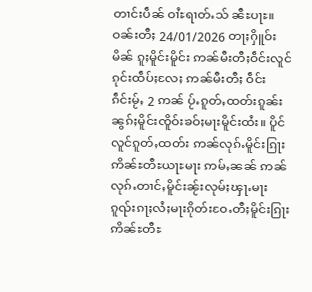တၢင်းပဵၼ် ဝၢႆႊရၢတ်ႉသ် ၼီႊပႃႊ။ ဝၼ်းတီႈ 24/01/2026 တႃႈႁိူဝ်းမိၼ် ၵူႈမိူင်းမိူင်း ဢၼ်မီးတီႈဝဵင်းလူင်ၵုင်းထဵပ်ႈလႄႈ ဢၼ်မီးတီႈ ဝဵင်းၵဵင်းမႂ်ႇ 2 ဢၼ် ပႂ်ႉၵူတ်ႇထတ်းၵူၼ်းၼွၵ်ႈမိူင်းၸိူဝ်းၶဝ်ႈမႃးမိူင်းထႆး။ ပိူင်လူင်ၵူတ်ႇထတ်း ဢၼ်လုၵ်ႉမိူင်းၵြႃးဢိၼ်ႊတီႊယႃႊမႃး ဢမ်ႇၼၼ် ဢၼ်လုၵ်ႉတၢင်ႇမိူင်းၼႂ်းလုမ်ႈၾႃႉမႃး ၵူၺ်းၵႃႈလႆႈမႃးၵိုတ်းဝႄႉတီႈမိူင်းၵြႃးဢိၼ်ႊတီႊ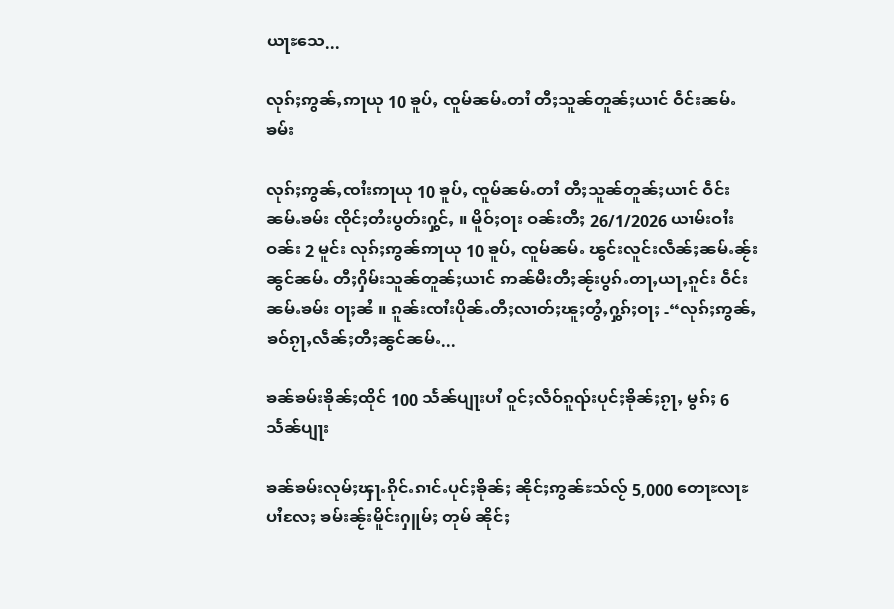ယႃႊသေ...

လုၵ်ႈဢွၼ်ႇဢႃယု 10 ၶူပ်ႇ ၸူမ်ၼမ်ႉတၢႆ တီႈသူၼ်တူၼ်ႈယၢင် ဝဵင်းၼမ်ႉၶမ်း

လုၵ်ႈဢွၼ်ႇၸၢႆးဢႃယု 10 ၶူပ်ႇ ၸူမ်ၼမ်ႉတၢႆ တီႈသူၼ်တူၼ်ႈယၢင် ဝဵင်းၼမ်ႉၶမ်း ၸိုင်ႈတႆးပွတ်းႁွင်ႇ ။ မိူဝ်ႈဝႃး ဝၼ်းတီႈ 26/1/2026 ယၢမ်းဝၢႆးဝၼ်း 2 မူင်း လုၵ်ႈဢွၼ်ဢႃယု 10 ၶူပ်ႇ ၸူမ်ၼမ်ႉ ၽွင်းလူင်းလဵၼ်ႈၼမ်ႉၼႂ်းၼွင်ၼမ်ႉ တီႈႁိမ်းသူၼ်တူၼ်ႈယၢင် ဢၼ်မီးတီႈၼႂ်းပွၵ်ႉတႃႇယႃႇၵူင်း ဝဵင်းၼမ်ႉၶမ်း ဝႃႈၼႆ ။ ၵူၼ်းၸၢႆးပိုၼ်ႉတီႈလၢတ်ႈၽူႈတွႆႇႁွၵ်ႈဝႃႈ -“လုၵ်ႈဢွၼ်ႇၶဝ်ၵႂႃႇလဵၼ်ႈတီႈၼွင်ၼမ်ႉ...

ၶၼ်ၶမ်းၶိုၼ်ႈထိုင် 100 သႅၼ်ပျႃးပၢႆ ဝူင်ႈလဵဝ်ၵူၺ်းပုင်ႈၶိုၼ်ႈၵႂႃႇ မွၵ်ႈ 6 သႅၼ်ပျႃး

ၶၼ်ၶမ်းလုမ်ႈၾႃႉၵိုင်ႉၵၢင်ႉပုင်ႈၶိုၼ်ႈ ၼိုင်ႈဢွၼ်ႊသ်လႂ် 5,000 တေႃႊလႃႊပၢႆလႄႈ ၶမ်းၼႂ်းမိူင်းႁူမ်ႈ တုမ် ၼိုင်ႈ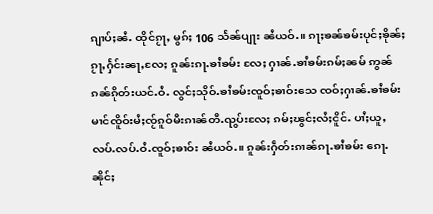ၵျၢပ်ႈၼႆႉ ထိုင်ၵႂႃႇ မွၵ်ႈ 106 သႅၼ်ပျႃး ၼႆယဝ်ႉ။ ၵႃႈၶၼ်ၶမ်းပုင်ႈၶိုၼ်ႈၵႂႃႇႁႅင်းၼႃႇလႄႈ ၵူၼ်းၵႃႉၶၢႆၶမ်း လႄႈ ႁၢၼ်ႉၶၢႆၶမ်းၵမ်ႈၼမ် ဢွၼ်ၵၼ်ၵိုတ်းယင်ႉဝႆႉ လွင်ႈသိုဝ်ႉၶၢႆၶမ်းၸူဝ်ႈၶၢဝ်းသေ ၸဝ်ႈႁၢၼ်ႉၶၢႆၶမ်းမၢင်ၸိူဝ်းမႆႈၸႂ်ၵူဝ်မီးၵၢၼ်တီႉၺွပ်းလႄႈ ၵမ်ႈၽွင်ႈလႆႈငိူင်ႉ ပၢႆႈယူႇလပ်ႉလပ်ႉဝႆႉၸူဝ်ႈၶၢဝ်း ၼႆယဝ်ႉ။ ၵူၼ်းႁဵတ်းၵၢၼ်ၵႃႉၶၢႆၶမ်း ၵေႃႉၼိုင်ႈ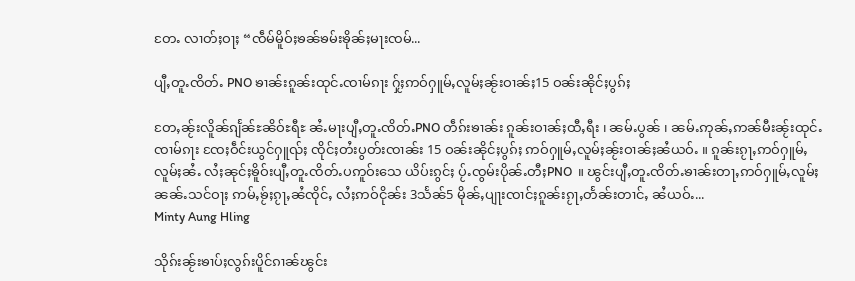တႄႉ လၢတ်ႈဝႃႈ “ၸဵမ်မိူဝ်ႈၶၼ်ၶမ်းၶိုၼ်ႈမႃးၸမ်...

ပျီႇတူႉၸိတ်ႉ PNO ၶၢၼ်းၵူၼ်းထုင်ႉၸၢမ်ၵႃး ႁႂ်ႈဢဝ်ႁူမ်ႇလူမ်ႈၼႂ်းဝၢၼ်ႈ15 ဝၼ်းၼိုင်ႈပွၵ်ႈ

တႄႇၼႂ်းလိူၼ်ၵျႅၼ်ႊၼိဝ်ႊရီႊ ၼႆႉမႃးပျီႇတူႉၸိတ်ႉPNO တဵၵ်းၶၢၼ်း ၵူၼ်းဝၢၼ်ႈထီႇရီး ၊ ၼမ်ႉပွၼ် ၊ ၼမ်ႉဢုၼ်ႇဢၼ်မီးၼႂ်းထုင်ႉၸၢမ်ၵႃး ၸႄႈဝဵင်းယွင်ႁူၺ်ႈ ၸိုင်ႈတႆးပွတ်းၸၢၼ်း 15 ဝၼ်းၼိုင်ႈပွၵ်ႈ ဢဝ်ႁူမ်ႇလူမ်ႈၼႂ်းဝၢၼ်ႈၼႆယဝ်ႉ ။ ၵူၼ်းၵႂႃႇဢဝ်ႁူမ်ႇလူမ်ႈၼႆႉ လႆႈၼုင်ႈၶိူဝ်းပျီႇတူႉၸိတ်ႉပဢူဝ်းသေ ယိပ်းၵွင်ႈ ပႂ်ႉၸွမ်းပိုၼ်ႉတီႈPNO  ။ ၽွင်းပျီႇတူႉၸိတ်ႉၶၢၼ်းတႃႇဢဝ်ႁူမ်ႇလူမ်ႈၼၼ်ႉသင်ဝႃႈ ဢမ်ႇၶႂ်ႈၵႂႃႇၼႆၸိုင်ႇ လႆႈဢဝ်ငိုၼ်း 3သႅၼ်5 မိုၼ်ႇပျႃးၸၢင်ႈၵူၼ်းၵႂႃႇတႅၼ်းတၢင်ႇ ၼႆယဝ်ႉ...
Minty Aung Hling

သိုၵ်းၼႂ်းၶၢပ်ႈလွၵ်းပိူင်ၵၢၼ်ၽွင်း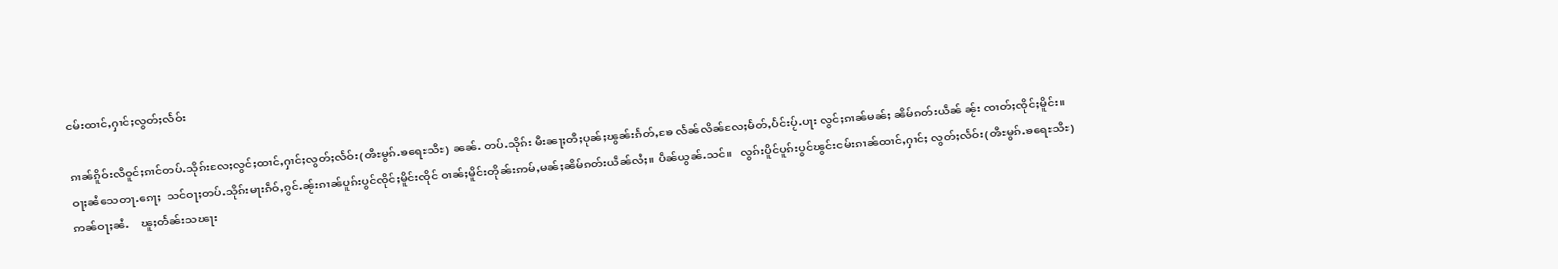ငမ်းထၢင်ႇႁၢင်ႈလွတ်ႈလႅဝ်း

ၵၢၼ်ၵိူဝ်းလီဝူင်ႈၵၢင်တပ်ႉသိုၵ်းလႄႈလွင်ႈထၢင်ႇႁၢင်ႈလွတ်ႈလႅဝ်း(ၻီႊမွၵ်ႉၶရေႊသီႊ) ၼၼ်ႉ တပ်ႉသိုၵ်း မီးၼႃႈတီႈပုၼ်ႈၽွၼ်းၵႅတ်ႇၶႄ လႅၼ်လိၼ်လႄႈမႅတ်ႇပႅင်းပႂ်ႉပႃး လွင်ႈၵၢၼ်မၼ်ႈ ၼိမ်ၵတ်းယဵၼ် ၼႂ်း ၸၢတ်ႈၸိုင်ႈမိူင်း။ ဝႃႈၼႆသေတႃႉၵေႃႈ  သင်ဝႃႈတပ်ႉသိုၵ်းမႃးၵဵဝ်ႇၵွင်ႉၼႂ်းၵၢၼ်ပူၵ်းပွင်ၸိုင်ႈမိူင်းၸိုင် ဝၢၼ်ႈမိူင်းတိုၼ်းဢမ်ႇမၼ်ႈၼိမ်ၵတ်းယဵၼ်လႆႈ။ ပဵၼ်ယွၼ်ႉသင်။   လွၵ်းပိူင်ပူၵ်းပွင်ၽွင်းငမ်းၵၢၼ်ထၢင်ႇႁၢင်ႈ လွတ်ႈလႅဝ်း(ၻီႊမွၵ်ႉၶရေႊသီႊ) ဢၼ်ဝႃႈၼႆႉ    ၽူႈတႅၼ်းသၽႃး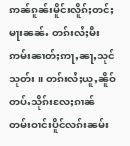ဢၼ်ၵူၼ်းမိူင်းလိူၵ်ႈတင်ႈမႃးၼၼ်ႉ တၵ်းလႆႈမီးဢမ်းၼၢတ်ႈဢႃႇၼႃႇသုင်သုတ်း ။ တၵ်းလႆႈယူႇၼိူဝ်တပ်ႉသိုၵ်းလႄႈၵၢၼ်တမ်းဝၢင်းပိူင်လၵ်းၼမ်း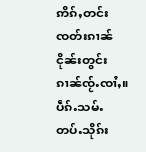ဢိၵ်ႇတင်း ၸတ်းၵၢၼ်ငိုၼ်းတွင်းၵၢၼ်ၸႂ်ႉၸၢႆႇ။ ပဵၵ်ႉသမ်ႉ တပ်ႉသိုၵ်း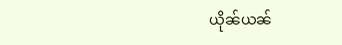ယိုၼ်ယၼ်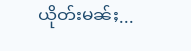ယိုတ်းမၼ်ႈ...